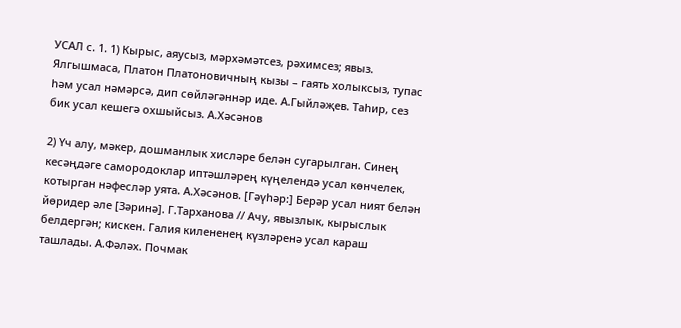УСАЛ с. 1. 1) Кырыс, аяусыз, мәрхәмәтсез, рәхимсез; явыз. Ялгышмаса, Платон Платоновичның кызы – гаять холыксыз, тупас һәм усал нәмәрсә, дип сөйләгәннәр иде. А.Гыйләҗев. Таһир, сез бик усал кешегә охшыйсыз. А.Хәсәнов

2) Үч алу, мәкер, дошманлык хисләре белән сугарылган. Синең кесәңдәге самородоклар иптәшләрең күңелендә усал көнчелек, котырган нәфесләр уята. А.Хәсәнов. [Гәүһәр:] Берәр усал ният белән йөридер әле [Зәринә]. Г.Тарханова // Ачу, явызлык, кырыслык белдергән; кискен. Галия килененең күзләренә усал караш ташлады. А.Фәләх. Почмак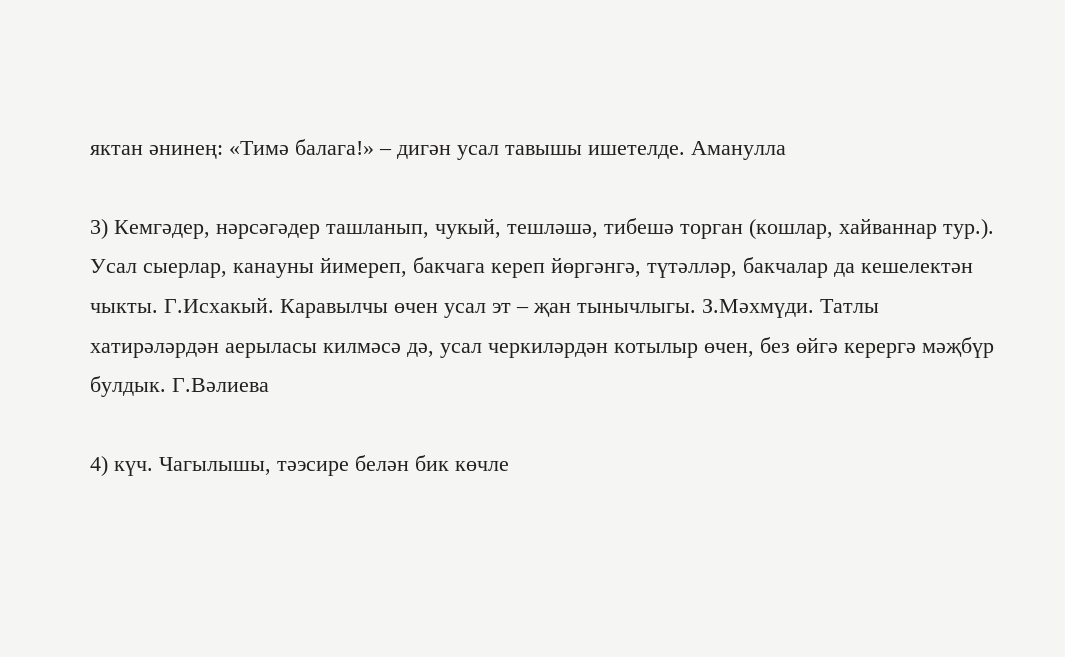яктан әнинең: «Тимә балага!» – дигән усал тавышы ишетелде. Аманулла

3) Кемгәдер, нәрсәгәдер ташланып, чукый, тешләшә, тибешә торган (кошлар, хайваннар тур.). Усал сыерлар, канауны йимереп, бакчага кереп йөргәнгә, түтәлләр, бакчалар да кешелектән чыкты. Г.Исхакый. Каравылчы өчен усал эт – җан тынычлыгы. З.Мәхмүди. Татлы хатирәләрдән аерыласы килмәсә дә, усал черкиләрдән котылыр өчен, без өйгә керергә мәҗбүр булдык. Г.Вәлиева

4) күч. Чагылышы, тәэсире белән бик көчле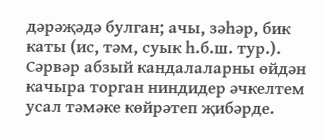дәрәҗәдә булган; ачы, зәһәр, бик каты (ис, тәм, суык һ.б.ш. тур.). Сәрвәр абзый кандалаларны өйдән качыра торган ниндидер әчкелтем усал тәмәке көйрәтеп җибәрде.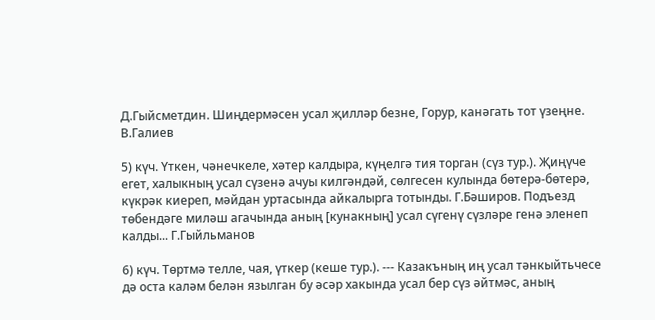Д.Гыйсметдин. Шиңдермәсен усал җилләр безне, Горур, канәгать тот үзеңне. В.Галиев

5) күч. Үткен, чәнечкеле, хәтер калдыра, күңелгә тия торган (сүз тур.). Җиңүче егет, халыкның усал сүзенә ачуы килгәндәй, сөлгесен кулында бөтерә-бөтерә, күкрәк киереп, мәйдан уртасында айкалырга тотынды. Г.Бәширов. Подъезд төбендәге миләш агачында аның [кунакның] усал сүгенү сүзләре генә эленеп калды... Г.Гыйльманов

6) күч. Төртмә телле, чая, үткер (кеше тур.). --- Казакъның иң усал тәнкыйтьчесе дә оста каләм белән язылган бу әсәр хакында усал бер сүз әйтмәс, аның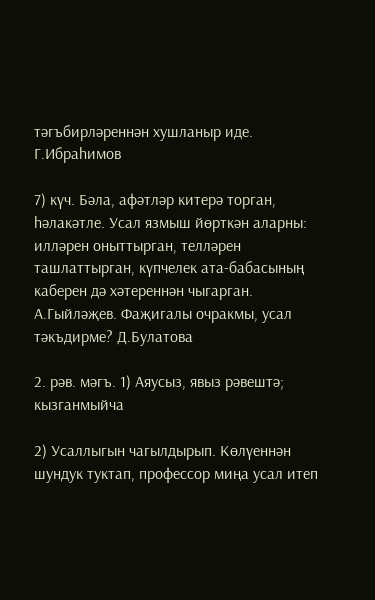тәгъбирләреннән хушланыр иде. Г.Ибраһимов

7) күч. Бәла, афәтләр китерә торган, һәлакәтле. Усал язмыш йөрткән аларны: илләрен оныттырган, телләрен ташлаттырган, күпчелек ата-бабасының каберен дә хәтереннән чыгарган. А.Гыйләҗев. Фаҗигалы очракмы, усал тәкъдирме? Д.Булатова

2. рәв. мәгъ. 1) Аяусыз, явыз рәвештә; кызганмыйча

2) Усаллыгын чагылдырып. Көлүеннән шундук туктап, профессор миңа усал итеп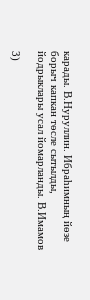карады. В.Нуруллин. Ибраһимның йөзе борыч капкан төсле сытылды, йодрыклары усал йомарланды. В.Имамов

3)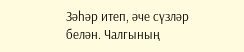Зәһәр итеп, әче сүзләр белән. Чалгының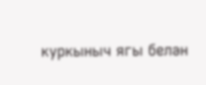куркыныч ягы белән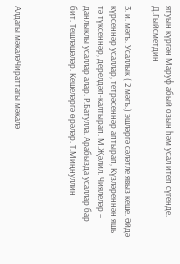ятуын күргән Маруф абый озын һәм усал итеп сүгенде. Д.Гыйсметдин

3. и. мәгъ. Усаллык ( 2 мәгъ.) эшләргә сәләтле явыз кеше. Әйдә күрсеннәр усаллар, тетрәсеннәр аптырап, Күзләреннән яшь тә түксеннәр, дерелдәп-калтырап. М.Җәлил. Чиялеләр – данлыклы усаллар алар. Р.Батулла. Арабызда усаллар бар бит. Тешләшәләр. Кешеләргә өрәләр. Т.Миңнуллин



Алдагы мәкаләЧираттагы мәкалә